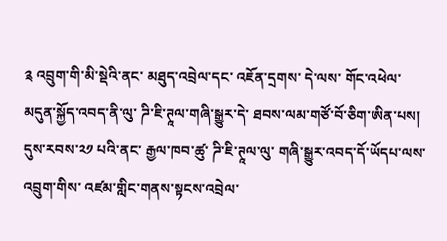༉ འབྲུག་གི་མི་སྡེའི་ནང་ མཐུད་འབྲེལ་དང་ འཇོན་དྲགས་ དེ་ལས་ གོང་འཕེལ་མདུན་སྐྱོད་འབད་ནི་ལུ་ ཌི་ཇི་ཊཱལ་གཞི་སྒྱུར་དེ་ ཐབས་ལམ་གཙོ་བོ་ཅིག་ཨིན་པས།
དུས་རབས་༢༡ པའི་ནང་ རྒྱལ་ཁབ་ཚུ་ ཌི་ཇི་ཊཱལ་ལུ་ གཞི་སྒྱུར་འབད་དོ་ཡོདཔ་ལས་ འབྲུག་གིས་ འཛམ་གླིང་གནས་སྟངས་འབྲེལ་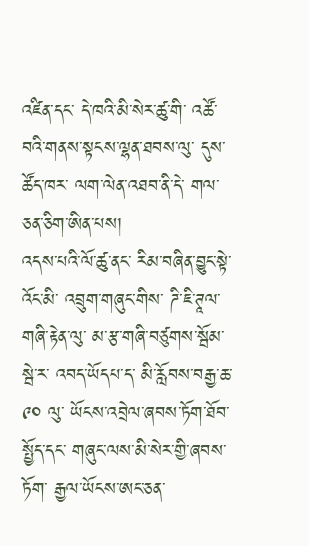འཛིན་དང་ དེ་ཁའི་མི་སེར་ཚུ་གི་ འཚོ་བའི་གནས་སྟངས་ལྷན་ཐབས་ལུ་ དུས་ཚོད་ཁར་ ལག་ལེན་འཐབ་ནི་དེ་ གལ་ཅན་ཅིག་ཨིན་པས།
འདས་པའི་ལོ་ཚུ་ནང་ རིམ་བཞིན་བྱུང་སྟེ་འོང་མི་ འབྲུག་གཞུང་གིས་ ཌི་ཇི་ཊཱལ་གཞི་རྟེན་ལུ་ མ་རྩ་གཞི་བཙུགས་སྦོམ་སྦེ་ར་ འབད་ཡོདཔ་ད་ མི་རློབས་བརྒྱ་ཆ་༩༠ ལུ་ ཡོངས་འབྲེལ་ཞབས་ཏོག་ཐོབ་སྤྱོད་དང་ གཞུང་ལས་མི་སེར་གྱི་ཞབས་ཏོག་ རྒྱལ་ཡོངས་ཨང་ཅན་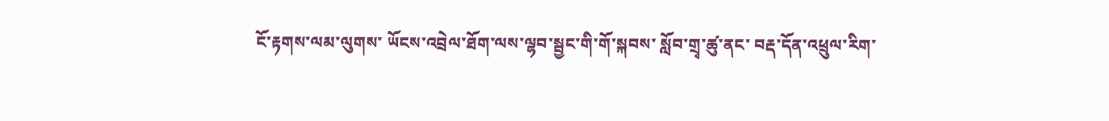ངོ་རྟགས་ལམ་ལུགས་ ཡོངས་འབྲེལ་ཐོག་ལས་ལྷབ་སྦྱང་གི་གོ་སྐབས་ སློབ་གྲྭ་ཚུ་ནང་ བརྡ་དོན་འཕྲུལ་རིག་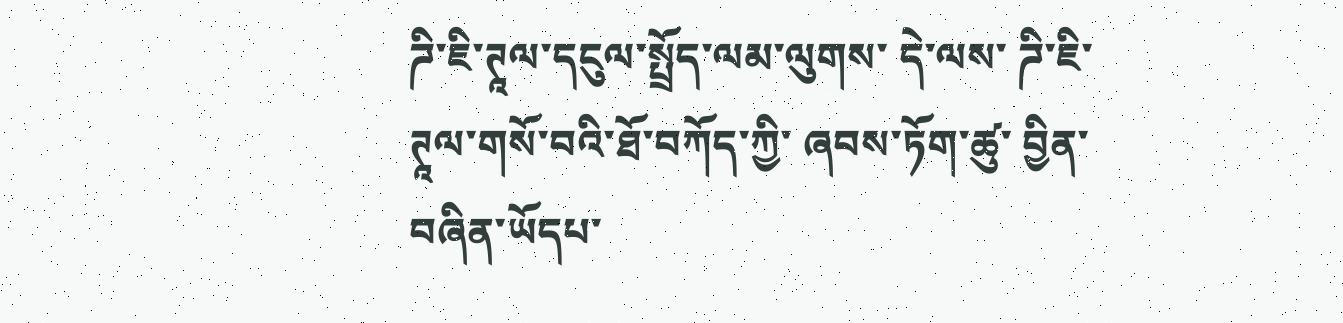ཌི་ཇི་ཊཱལ་དངུལ་སྤྲོད་ལམ་ལུགས་ དེ་ལས་ ཌི་ཇི་ཊཱལ་གསོ་བའི་ཐོ་བཀོད་ཀྱི་ ཞབས་ཏོག་ཚུ་ བྱིན་བཞིན་ཡོདཔ་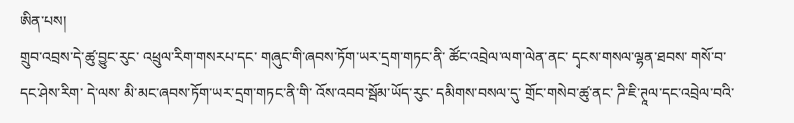ཨིན་པས།
གྲུབ་འབྲས་དེ་ཚུ་བྱུང་རུང་ འཕྲུལ་རིག་གསརཔ་དང་ གཞུང་གི་ཞབས་ཏོག་ཡར་དྲག་གཏང་ནི་ ཚོང་འབྲེལ་ལག་ལེན་ནང་ དྭངས་གསལ་ལྷན་ཐབས་ གསོ་བ་དང་ཤེས་རིག་ དེ་ལས་ མི་མང་ཞབས་ཏོག་ཡར་དྲག་གཏང་ནི་གི་ འོས་འབབ་སྦོམ་ཡོད་རུང་ དམིགས་བསལ་དུ་ གྲོང་གསེབ་ཚུ་ནང་ ཌི་ཇི་ཊཱལ་དང་འབྲེལ་བའི་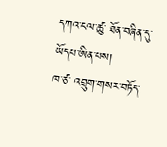དཀའ་ངལ་ཚུ་ ཐོན་བཞིན་དུ་ ཡོདཔ་ཨིན་པས།
ཁ་ཙ་ འབྲུག་གསར་བཏོད་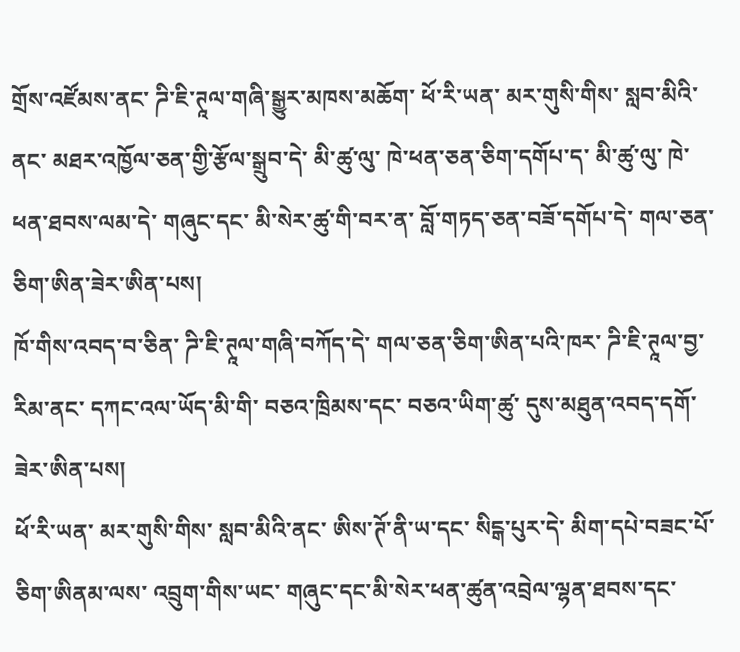གྲོས་འཛོམས་ནང་ ཌི་ཇི་ཊཱལ་གཞི་སྒྱུར་མཁས་མཆོག་ ཕོ་རི་ཡན་ མར་གུསི་གིས་ སླབ་མིའི་ནང་ མཐར་འཁྱོལ་ཅན་གྱི་རྩོལ་སྒྲུབ་དེ་ མི་ཚུ་ལུ་ ཁེ་ཕན་ཅན་ཅིག་དགོཔ་ད་ མི་ཚུ་ལུ་ ཁེ་ཕན་ཐབས་ལམ་དེ་ གཞུང་དང་ མི་སེར་ཚུ་གི་བར་ན་ བློ་གཏད་ཅན་བཟོ་དགོཔ་དེ་ གལ་ཅན་ཅིག་ཨིན་ཟེར་ཨིན་པས།
ཁོ་གིས་འབད་བ་ཅིན་ ཌི་ཇི་ཊཱལ་གཞི་བཀོད་དེ་ གལ་ཅན་ཅིག་ཨིན་པའི་ཁར་ ཌི་ཇི་ཊཱལ་བྱ་རིམ་ནང་ དཀང་འལ་ཡོད་མི་གི་ བཅའ་ཁྲིམས་དང་ བཅའ་ཡིག་ཚུ་ དུས་མཐུན་འབད་དགོ་ཟེར་ཨིན་པས།
ཕོ་རི་ཡན་ མར་གུསི་གིས་ སླབ་མིའི་ནང་ ཨིས་ཊོ་ནི་ཡ་དང་ སིངྒ་པུར་དེ་ མིག་དཔེ་བཟང་པོ་ཅིག་ཨིནམ་ལས་ འབྲུག་གིས་ཡང་ གཞུང་དང་མི་སེར་ཕན་ཚུན་འབྲེལ་ལྷན་ཐབས་དང་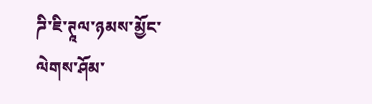ཌི་ཇི་ཊཱལ་ཉམས་མྱོང་ལེགས་ཤོམ་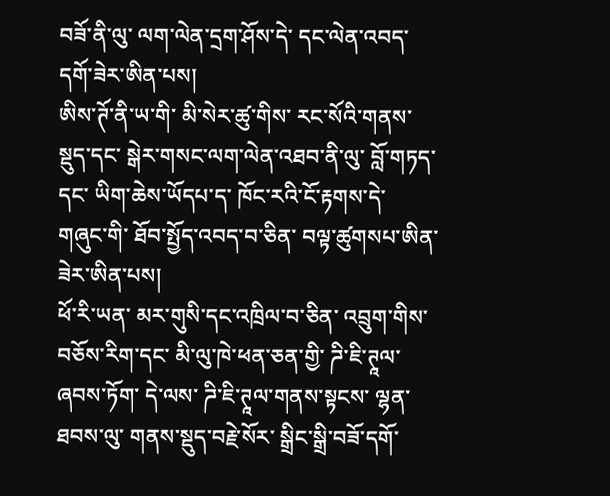བཟོ་ནི་ལུ་ ལག་ལེན་དྲག་ཤོས་དེ་ དང་ལེན་འབད་དགོ་ཟེར་ཨིན་པས།
ཨིས་ཊོ་ནི་ཡ་གི་ མི་སེར་ཚུ་གིས་ རང་སོའི་གནས་སྡུད་དང་ སྒེར་གསང་ལག་ལེན་འཐབ་ནི་ལུ་ བློ་གཏད་དང་ ཡིག་ཆེས་ཡོདཔ་ད་ ཁོང་རའི་ངོ་རྟགས་དེ་ གཞུང་གི་ ཐོབ་སྤྱོད་འབད་བ་ཅིན་ བལྟ་ཚུགསཔ་ཨིན་ཟེར་ཨིན་པས།
ཕོ་རི་ཡན་ མར་གུསི་དང་འཁྲིལ་བ་ཅིན་ འབྲུག་གིས་ བཅོས་རིག་དང་ མི་ལུ་ཁེ་ཕན་ཅན་གྱི་ ཌི་ཇི་ཊཱལ་ཞབས་ཏོག་ དེ་ལས་ ཌི་ཇི་ཊཱལ་གནས་སྟངས་ ལྷན་ཐབས་ལུ་ གནས་སྡུད་བརྗེ་སོར་ སྒྲིང་སྒྲི་བཟོ་དགོ་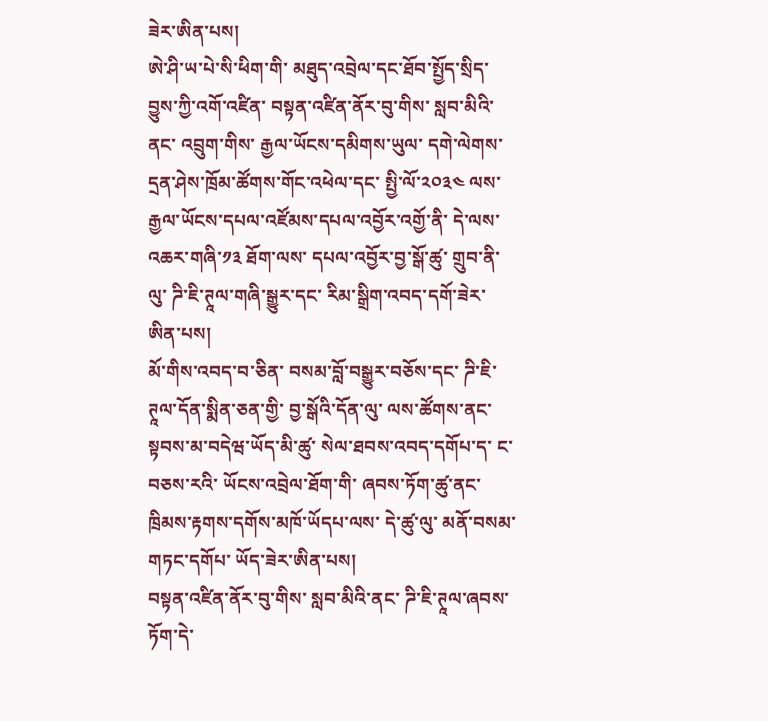ཟེར་ཨིན་པས།
ཨེ་ཤི་ཡ་པེ་སི་ཕིག་གི་ མཐུད་འབྲེལ་དང་ཐོབ་སྤྱོད་སྲིད་བྱུས་ཀྱི་འགོ་འཛིན་ བསྟན་འཛིན་ནོར་བུ་གིས་ སླབ་མིའི་ནང་ འབྲུག་གིས་ རྒྱལ་ཡོངས་དམིགས་ཡུལ་ དགེ་ལེགས་དྲན་ཤེས་ཁྲོམ་ཚོགས་གོང་འཕེལ་དང་ སྤྱི་ལོ་༢༠༣༤ ལས་ རྒྱལ་ཡོངས་དཔལ་འཛོམས་དཔལ་འབྱོར་འགྱོ་ནི་ དེ་ལས་ འཆར་གཞི་༡༣ ཐོག་ལས་ དཔལ་འབྱོར་བྱ་སྒོ་ཚུ་ གྲུབ་ནི་ལུ་ ཌི་ཇི་ཊཱལ་གཞི་སྒྱུར་དང་ རིམ་སྒྲིག་འབད་དགོ་ཟེར་ཨིན་པས།
མོ་གིས་འབད་བ་ཅིན་ བསམ་བློ་བསྒྱུར་བཅོས་དང་ ཌི་ཇི་ཊཱལ་དོན་སྨིན་ཅན་གྱི་ བྱ་སྒོའི་དོན་ལུ་ ལས་ཚོགས་ནང་ སྟབས་མ་བདེཝ་ཡོད་མི་ཚུ་ སེལ་ཐབས་འབད་དགོཔ་ད་ ང་བཅས་རའི་ ཡོངས་འབྲེལ་ཐོག་གི་ ཞབས་ཏོག་ཚུ་ནང་ ཁྲིམས་རྟགས་དགོས་མཁོ་ཡོདཔ་ལས་ དེ་ཚུ་ལུ་ མནོ་བསམ་གཏང་དགོཔ་ ཡོད་ཟེར་ཨིན་པས།
བསྟན་འཛིན་ནོར་བུ་གིས་ སླབ་མིའི་ནང་ ཌི་ཇི་ཊཱལ་ཞབས་ཏོག་དེ་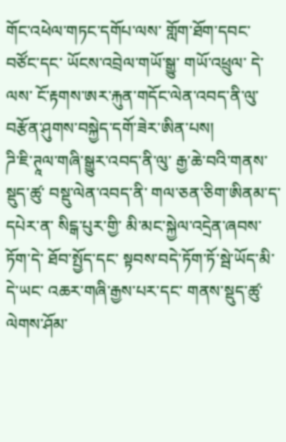གོང་འཕེལ་གཏང་དགོཔ་ལས་ གློག་ཐོག་དབང་བཙོང་དང་ ཡོངས་འབྲེལ་གཡོ་སྒྱུ་ གཡོ་འཕྲུལ་ དེ་ལས་ ངོ་རྟགས་ཨར་རྐུན་གདོང་ལེན་འབད་ནི་ལུ་ བརྩོན་ཤུགས་བསྐྱེད་དགོ་ཟེར་ཨིན་པས།
ཌི་ཇི་ཊཱལ་གཞི་སྒྱུར་འབད་ནི་ལུ་ རྒྱ་ཆེ་བའི་གནས་སྡུད་ཚུ་ བསྡུ་ལེན་འབད་ནི་ གལ་ཅན་ཅིག་ཨིནམ་ད་ དཔེར་ན་ སིངྒ་པུར་གྱི་ མི་མང་སྐྱེལ་འདྲེན་ཞབས་ཏོག་དེ་ ཐོབ་སྤྱོད་དང་ སྟབས་བདེ་ཏོག་ཏོ་སྦེ་ཡོད་མི་དེ་ཡང་ འཆར་གཞི་རྒྱས་པར་དང་ གནས་སྡུད་ཚུ་ ལེགས་ཤོམ་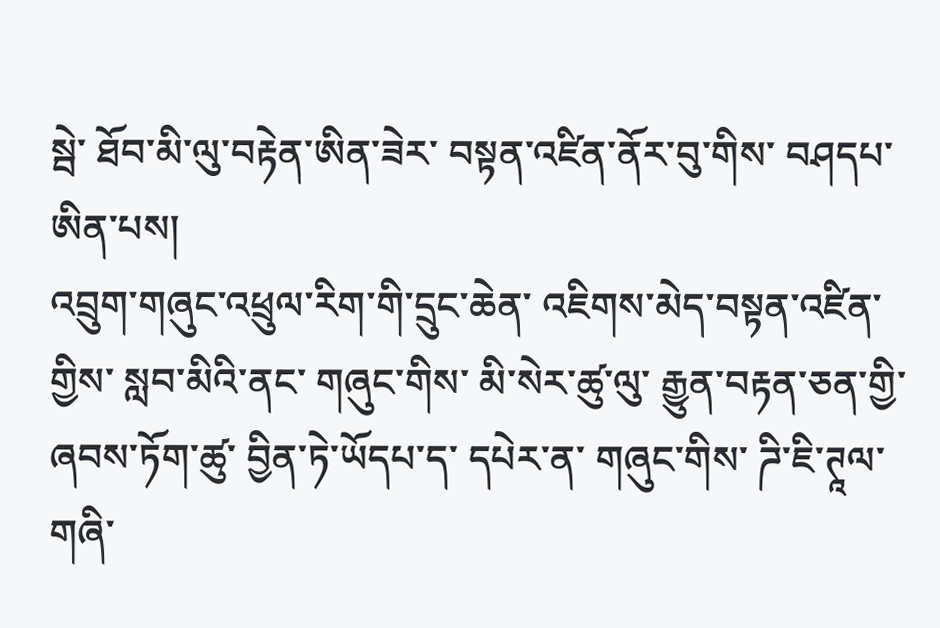སྦེ་ ཐོབ་མི་ལུ་བརྟེན་ཨིན་ཟེར་ བསྟན་འཛིན་ནོར་བུ་གིས་ བཤདཔ་ཨིན་པས།
འབྲུག་གཞུང་འཕྲུལ་རིག་གི་དྲུང་ཆེན་ འཇིགས་མེད་བསྟན་འཛིན་གྱིས་ སླབ་མིའི་ནང་ གཞུང་གིས་ མི་སེར་ཚུ་ལུ་ རྒྱུན་བརྟན་ཅན་གྱི་ ཞབས་ཏོག་ཚུ་ བྱིན་ཏེ་ཡོདཔ་ད་ དཔེར་ན་ གཞུང་གིས་ ཌི་ཇི་ཊཱལ་གཞི་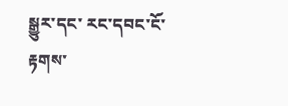སྒྱུར་དང་ རང་དབང་ངོ་རྟགས་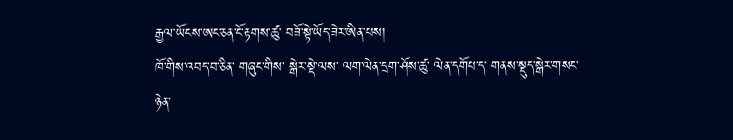རྒྱལ་ཡོངས་ཨང་ཅན་ངོ་རྟགས་ཚུ་ བཟོ་སྟེ་ཡོད་ཟེར་ཨིན་པས།
ཁོ་གིས་འབད་བ་ཅིན་ གཞུང་གིས་ སྒེར་སྡེ་ལས་ ལག་ལེན་དྲག་ཤོས་ཚུ་ ལེན་དགོཔ་ད་ གནས་སྡུད་སྒེར་གསང་ ཉེན་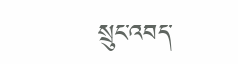སྲུང་འབད་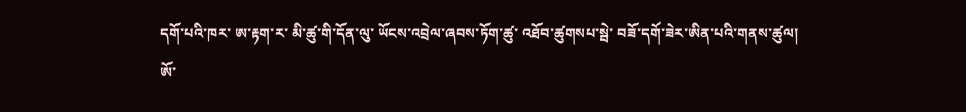དགོ་པའི་ཁར་ ཨ་རྟག་ར་ མི་ཚུ་གི་དོན་ལུ་ ཡོངས་འབྲེལ་ཞབས་ཏོག་ཚུ་ འཐོབ་ཚུགསཔ་སྦེ་ བཟོ་དགོ་ཟེར་ཨིན་པའི་གནས་ཚུལ།
ཨོ་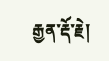རྒྱན་རྡོ་རྗེ།